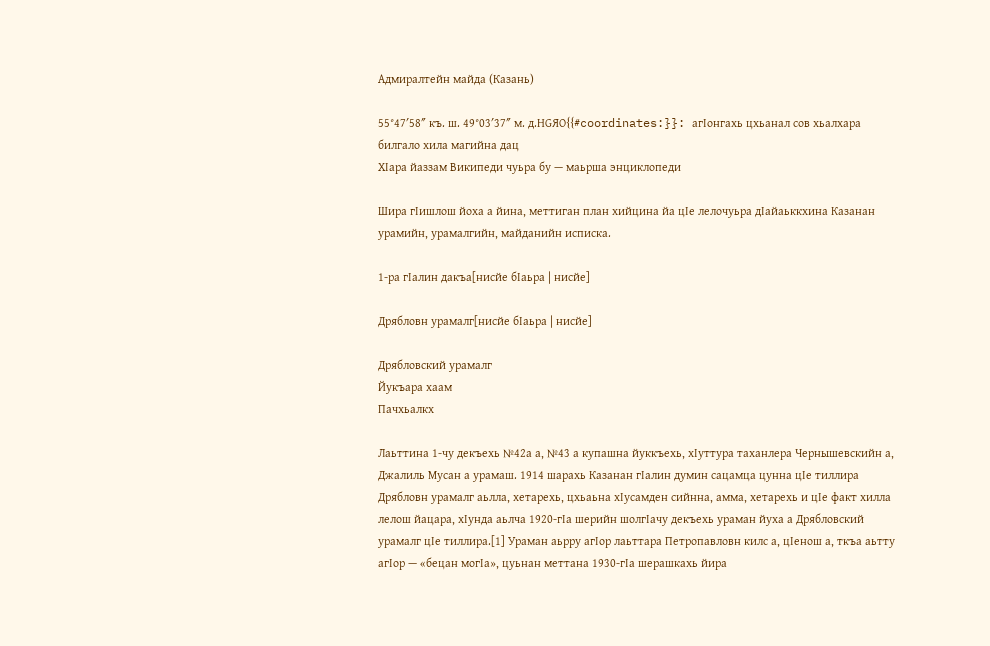Адмиралтейн майда (Казань)

55°47′58″ къ. ш. 49°03′37″ м. д.HGЯO{{#coordinates:}}: агӀонгахь цхьанал сов хьалхара билгало хила магийна дац
ХӀара йаззам Википеди чуьра бу — маьрша энциклопеди

Шира гӀишлош йоха а йина, меттиган план хийцина йа цӀе лелочуьра дӀайаьккхина Казанан урамийн, урамалгийн, майданийн исписка.

1-ра гӀалин дакъа[нисйе бӀаьра | нисйе]

Дрябловн урамалг[нисйе бӀаьра | нисйе]

Дрябловский урамалг
Йукъара хаам
Пачхьалкх

Лаьттина 1-чу декъехь №42а а, №43 а купашна йуккъехь, хӀуттура таханлера Чернышевскийн а, Джалиль Мусан а урамаш. 1914 шарахь Казанан гӀалин думин сацамца цунна цӀе тиллира Дрябловн урамалг аьлла, хетарехь, цхьаьна хӀусамден сийнна, амма, хетарехь и цӀе факт хилла лелош йацара, хӀунда аьлча 1920-гӀа шерийн шолгӀачу декъехь ураман йуха а Дрябловский урамалг цӀе тиллира.[1] Ураман аьрру агӀор лаьттара Петропавловн килс а, цӀенош а, ткъа аьтту агӀор — «бецан могӀа», цуьнан меттана 1930-гӀа шерашкахь йира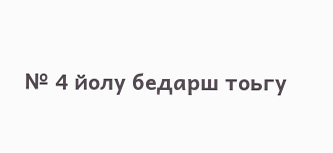№ 4 йолу бедарш тоьгу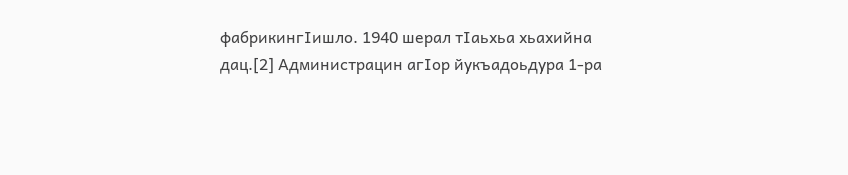фабрикингӀишло. 1940 шерал тӀаьхьа хьахийна дац.[2] Администрацин агӀор йукъадоьдура 1-ра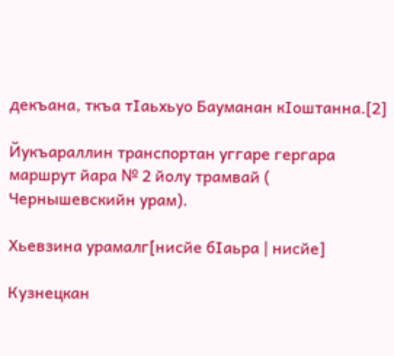декъана, ткъа тӀаьхьуо Бауманан кӀоштанна.[2]

Йукъараллин транспортан уггаре гергара маршрут йара № 2 йолу трамвай ( Чернышевскийн урам).

Хьевзина урамалг[нисйе бӀаьра | нисйе]

Кузнецкан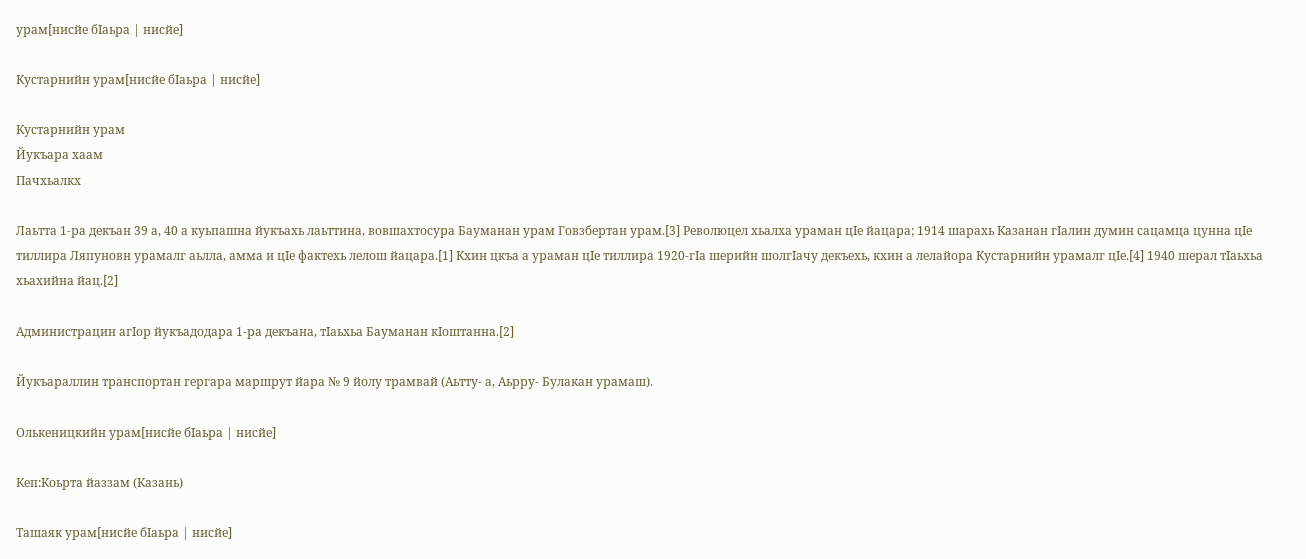урам[нисйе бӀаьра | нисйе]

Кустарнийн урам[нисйе бӀаьра | нисйе]

Кустарнийн урам
Йукъара хаам
Пачхьалкх

Лаьтта 1-ра декъан 39 а, 40 а куьпашна йукъахь лаьттина, вовшахтосура Бауманан урам Говзбертан урам.[3] Революцел хьалха ураман цӀе йацара; 1914 шарахь Казанан гӀалин думин сацамца цунна цӀе тиллира Ляпуновн урамалг аьлла, амма и цӀе фактехь лелош йацара.[1] Кхин цкъа а ураман цӀе тиллира 1920-гӀа шерийн шолгӀачу декъехь, кхин а лелайора Кустарнийн урамалг цӀе.[4] 1940 шерал тӀаьхьа хьахийна йац.[2]

Администрацин агӀор йукъадодара 1-ра декъана, тӀаьхьа Бауманан кӀоштанна.[2]

Йукъараллин транспортан гергара маршрут йара № 9 йолу трамвай (Аьтту- а, Аьрру- Булакан урамаш).

Олькеницкийн урам[нисйе бӀаьра | нисйе]

Кеп:Коьрта йаззам (Казань)

Ташаяк урам[нисйе бӀаьра | нисйе]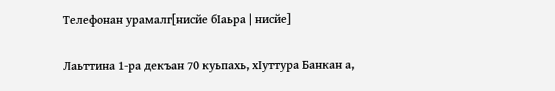Телефонан урамалг[нисйе бӀаьра | нисйе]

Лаьттина 1-ра декъан 70 куьпахь, хӀуттура Банкан а,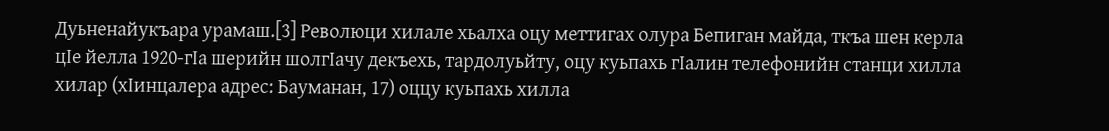Дуьненайукъара урамаш.[3] Революци хилале хьалха оцу меттигах олура Бепиган майда, ткъа шен керла цӀе йелла 1920-гӀа шерийн шолгӀачу декъехь, тардолуьйту, оцу куьпахь гӀалин телефонийн станци хилла хилар (хӀинцалера адрес: Бауманан, 17) оццу куьпахь хилла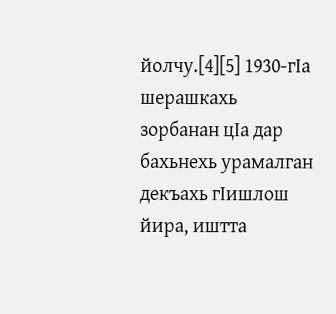йолчу.[4][5] 1930-гӀа шерашкахь зорбанан цӀа дар бахьнехь урамалган декъахь гӀишлош йира, иштта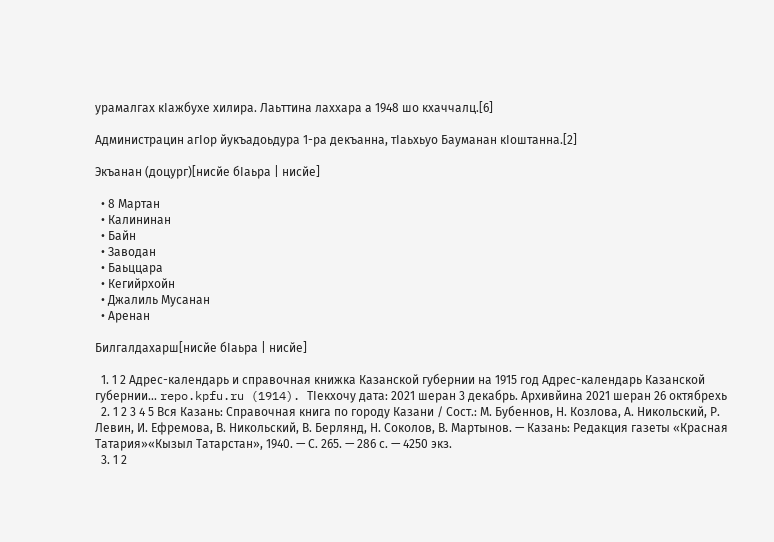урамалгах кӀажбухе хилира. Лаьттина лаххара а 1948 шо кхаччалц.[6]

Администрацин агӀор йукъадоьдура 1-ра декъанна, тӀаьхьуо Бауманан кӀоштанна.[2]

Экъанан (доцург)[нисйе бӀаьра | нисйе]

  • 8 Мартан
  • Калининан
  • Байн
  • Заводан
  • Баьццара
  • Кегийрхойн
  • Джалиль Мусанан
  • Аренан

Билгалдахарш[нисйе бӀаьра | нисйе]

  1. 1 2 Адрес-календарь и справочная книжка Казанской губернии на 1915 год Адрес-календарь Казанской губернии... repo.kpfu.ru (1914). ТӀекхочу дата: 2021 шеран 3 декабрь. Архивйина 2021 шеран 26 октябрехь
  2. 1 2 3 4 5 Вся Казань: Справочная книга по городу Казани / Сост.: М. Бубеннов, Н. Козлова, А. Никольский, Р. Левин, И. Ефремова, В. Никольский, В. Берлянд, Н. Соколов, В. Мартынов. — Казань: Редакция газеты «Красная Татария»«Кызыл Татарстан», 1940. — С. 265. — 286 с. — 4250 экз.
  3. 1 2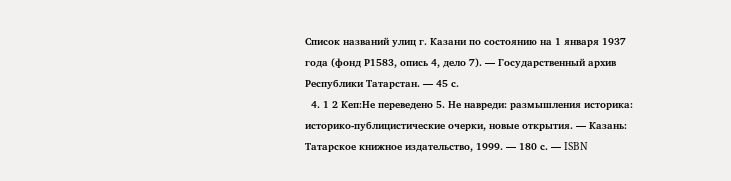Список названий улиц г. Казани по состоянию на 1 января 1937 года (фонд Р1583, опись 4, дело 7). — Государственный архив Республики Татарстан. — 45 с.
  4. 1 2 Кеп:Не переведено 5. Не навреди: размышления историка: историко-публицистические очерки, новые открытия. — Казань: Татарское книжное издательство, 1999. — 180 с. — ISBN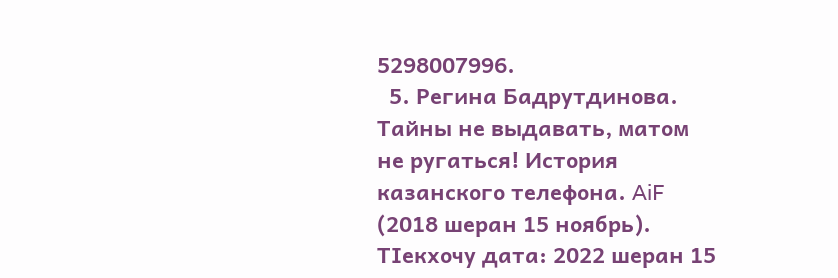5298007996.
  5. Регина Бадрутдинова. Тайны не выдавать, матом не ругаться! История казанского телефона. AiF (2018 шеран 15 ноябрь). ТӀекхочу дата: 2022 шеран 15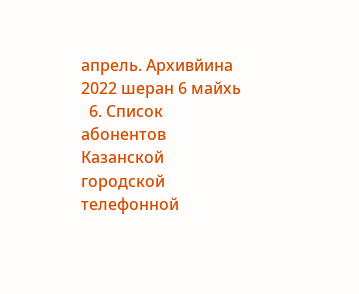апрель. Архивйина 2022 шеран 6 майхь
  6. Список абонентов Казанской городской телефонной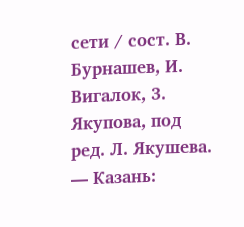сети / сост. В. Бурнашев, И. Вигалок, 3. Якупова, под ред. Л. Якушева. — Казань: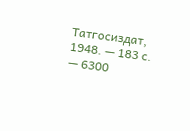Татгосиздат, 1948. — 183 с. — 6300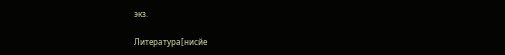экз.

Литература[нисйе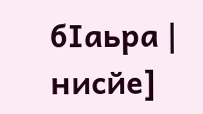бӀаьра | нисйе]